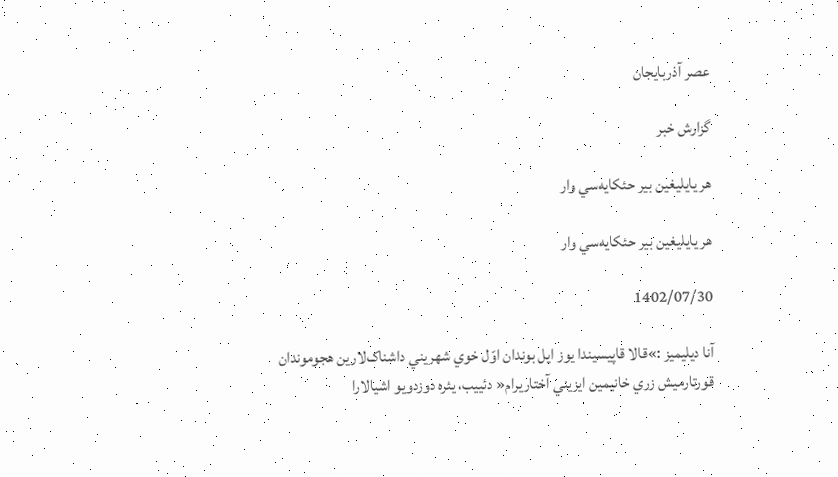عصر آذربایجان

گزارش خبر

هر يايليغين بير حئکايه‌سي وار

هر يايليغين بير حئکايه‌سي وار

1402/07/30

آنا ديليميز :»قالا قاپيسيندا يوز ايل بوندان اوّل خوي شهريني داشناک‌لارين هجوموندان قورتارميش زري خانيمين ايزيني آختاريرام« دئييب، يئره دوزدويو اشيالارا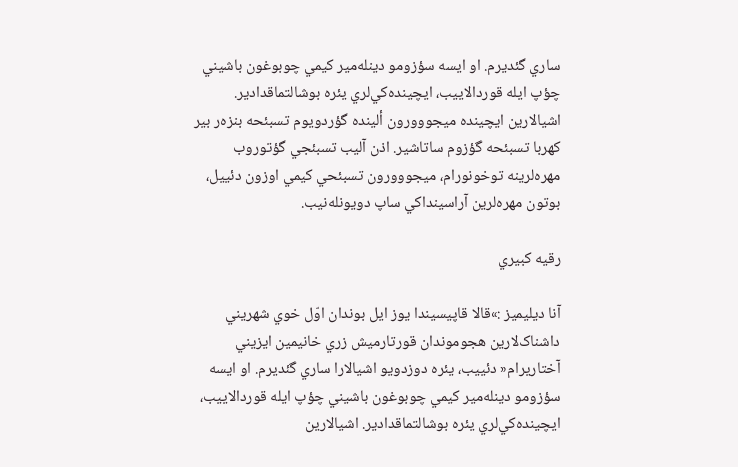ساري گئديرم. او ايسه سؤزومو دينله‌مير کيمي چوبوغون باشيني چؤپ ايله قوردالاييب، ايچينده‌کي‌لري يئره بوشالتماقدادير. اشيالارين ايچينده ميجووورون ألينده گؤردويوم تسبئحه بنزه‌ر بير کهربا تسبئحه گؤزوم ساتاشير. اذن آليب تسبئجي گؤتوروب مهره‌لرينه توخونورام، ميجووورون تسبئحي کيمي اوزون دئييل، بوتون مهره‌لرين آراسينداکي ساپ دويونله‌نيب.

رقيه کبيري

آنا ديليميز :»قالا قاپيسيندا يوز ايل بوندان اوّل خوي شهريني داشناک‌لارين هجوموندان قورتارميش زري خانيمين ايزيني آختاريرام« دئييب، يئره دوزدويو اشيالارا ساري گئديرم. او ايسه سؤزومو دينله‌مير کيمي چوبوغون باشيني چؤپ ايله قوردالاييب، ايچينده‌کي‌لري يئره بوشالتماقدادير. اشيالارين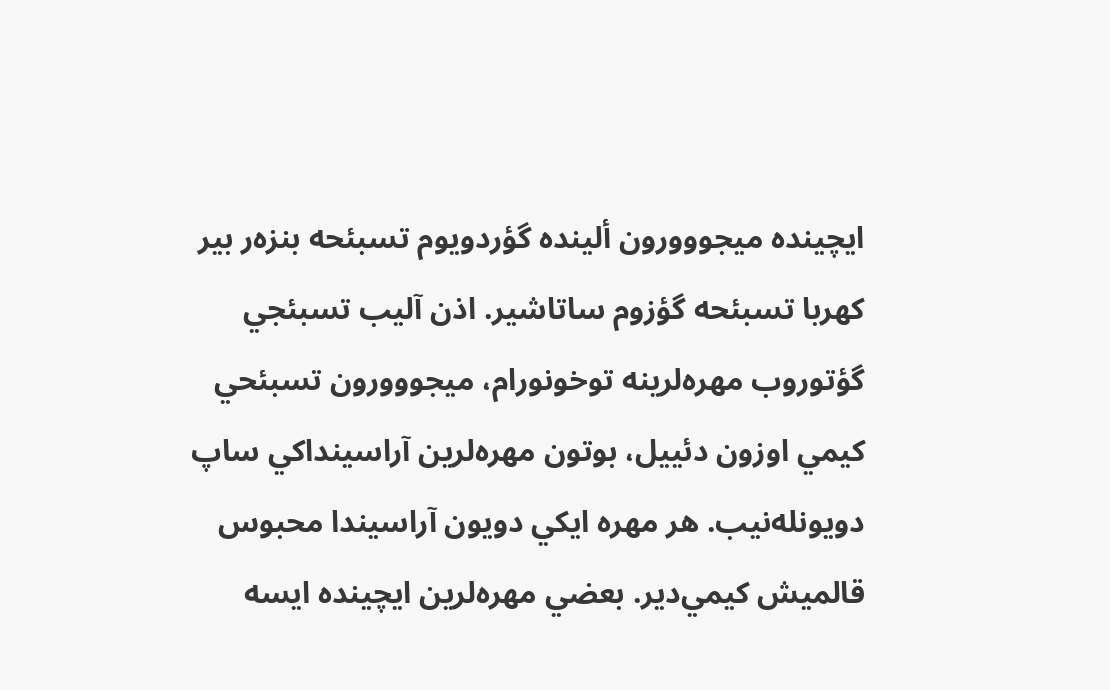ايچينده ميجووورون ألينده گؤردويوم تسبئحه بنزه‌ر بير کهربا تسبئحه گؤزوم ساتاشير. اذن آليب تسبئجي گؤتوروب مهره‌لرينه توخونورام، ميجووورون تسبئحي کيمي اوزون دئييل، بوتون مهره‌لرين آراسينداکي ساپ دويونله‌نيب. هر مهره‌ ايکي دويون آراسيندا محبوس قالميش کيمي‌دير. بعضي مهره‌‌لرين ايچينده ايسه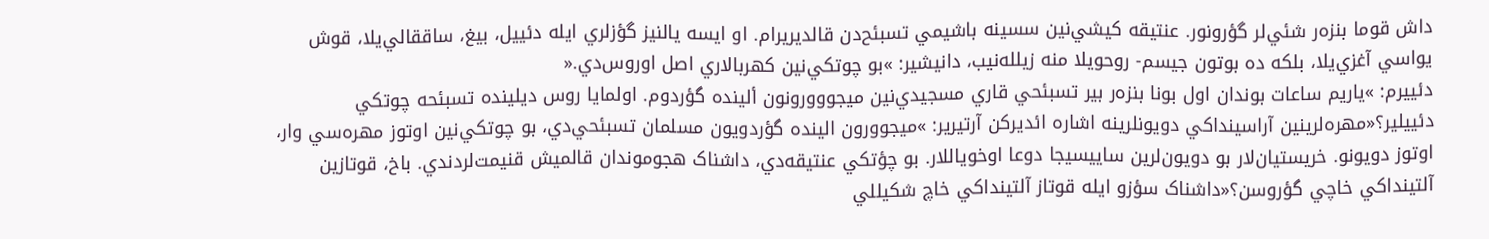داش قوما بنزه‌ر شئي‌لر گؤرونور. عنتيقه کيشي‌نين سسينه باشيمي تسبئح‌دن قالديريرام. او ايسه يالنيز گؤزلري ايله دئييل، بيغ، ساققالي‌يلا، قوش يواسي آغزي‌يلا، بلکه ده بوتون جيسم- روحويلا منه زيلله‌نيب، دانيشير: »بو چوتکي‌نين کهربالاري اصل اوروس‌دي.«
دئييرم: »ياريم ساعات بوندان اول بونا بنزه‌ر بير تسبئحي قاري مسجيدي‌نين ميجووورونون ألينده گؤردوم. اولمايا روس ديلينده تسبئحه چوتکي دئييلير؟«مهره‌لرينين آراسينداکي دويونلرينه اشاره ائديرکن آرتيرير: »ميجوورون الينده گؤردويون مسلمان تسبئحي‌دي، بو چوتکي‌نين اوتوز مهره‌سي وار، اوتوز دويونو. خريستيان‌لار بو دويون‌لرين ساييسيجا دوعا اوخوياللار. بو چؤتکي عنتيقه‌دي، داشناک هجوموندان قالميش قنيمت‌لردندي. باخ، قوتازين آلتينداکي خاچي گؤروسن؟«داشناک سؤزو ايله قوتاز آلتينداکي خاچ شکيللي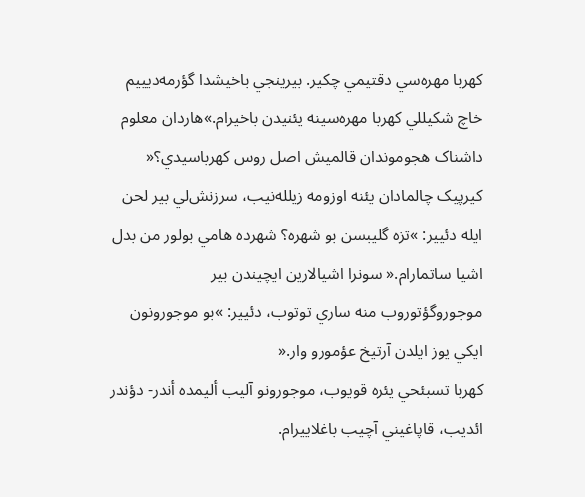کهربا مهره‌سي دقتيمي چکير. بيرينجي باخيشدا گؤرمه‌ديييم خاچ شکيللي کهربا مهره‌سينه يئنيدن باخيرام.»هاردان معلوم داشناک هجوموندان قالميش اصل روس کهرباسيدي؟«
کيرپيک چالمادان يئنه اوزومه زيلله‌نيب، سرزنش‌لي بير لحن ايله دئيير: »تزه گليبسن بو شهره؟ شهرده هامي بولور من بدل اشيا ساتمارام.« سونرا اشيالارين ايچيندن بير موجوروگؤتوروب منه ساري توتوب، دئيير: »بو موجورونون ايکي يوز ايلدن آرتيخ عؤمورو وار.«
کهربا تسبئحي يئره قويوب، موجورونو آليب أليمده أندر- دؤندر ائديب، قاپاغيني آچيب باغلاييرام.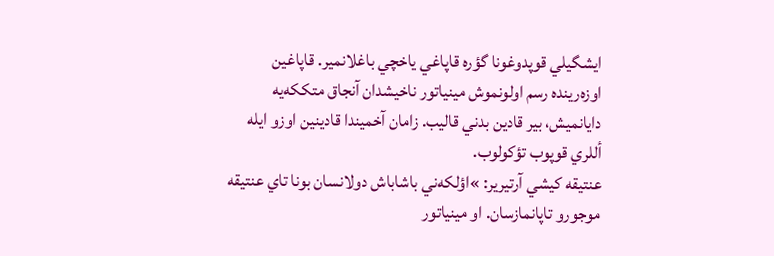ايشگيلي قوپدوغونا گؤره قاپاغي ياخچي باغلانمير. قاپاغين اوزه‌رينده رسم اولونموش مينياتور ناخيشدان آنجاق متککه‌يه دايانميش، بير قادين بدني قاليب. زامان آخميندا قادينين اوزو ايله أللري قوپوب تؤکولوب.
عنتيقه کيشي آرتيرير: »اؤلکه‌ني باشاباش دولانسان بونا تاي عنتيقه موجورو تاپانمازسان. او مينياتور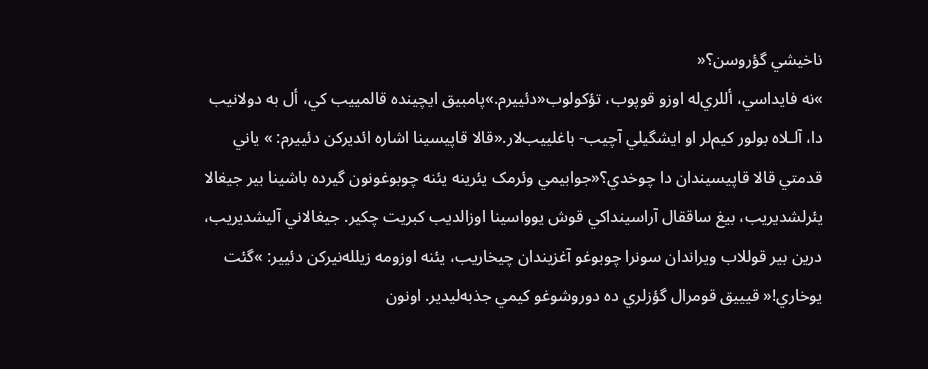ناخيشي گؤروسن؟«
»نه فايداسي، أللري‌له اوزو قوپوب، تؤکولوب«دئييرم.»پامبيق ايچينده قالمييب کي، أل به دولانيب دا، آلـلاه بولور کيم‌لر او ايشگيلي آچيب- باغلييب‌لار.«قالا قاپيسينا اشاره ائديرکن دئييرم: » ياني قدمتي قالا قاپيسيندان دا چوخدي؟«جوابيمي وئرمک يئرينه يئنه چوبوغونون گيرده باشينا بير جيغالا يئرلشديريب، بيغ ساققال آراسينداکي قوش يوواسينا اوزالديب کبريت چکير. جيغالاني آليشديريب، درين بير قوللاب ويراندان سونرا چوبوغو آغزيندان چيخاريب، يئنه اوزومه زيلله‌نيرکن دئيير: »گئت يوخاري!« قيييق قومرال گؤزلري ده دوروشوغو کيمي جذبه‌ليدير. اونون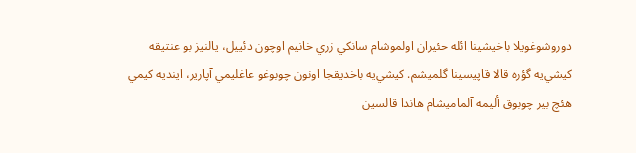دوروشوغويلا باخيشينا ائله حئيران اولموشام سانکي زري خانيم اوچون دئييل، يالنيز بو عنتيقه کيشي‌‌يه گؤره قالا قاپيسينا گلميشم. کيشي‌يه باخديقجا اونون چوبوغو عاغليمي آپارير، اينديه کيمي هئچ بير چوبوق أليمه آلماميشام هاندا قالسين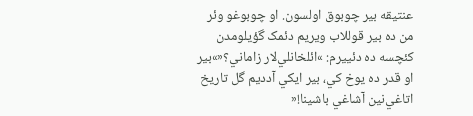عنتيقه بير چوبوق اولسون. او چوبوغو وئر من ده بير قوللاب ويريم دئمک گؤيلومدن کئچسه ده دئييرم: »ائلخانلي‌لار زاماني؟«»بير او قدر ده يوخ کي، بير ايکي آدديم گل تاريخ اتاغي‌نين آشاغي باشينا!«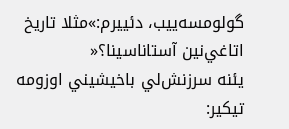گولومسه‌ييب، دئييرم:»مثلا تاريخ اتاغي‌نين آستاناسينا؟«
يئنه سرزنش‌لي باخيشيني اوزومه تيکير: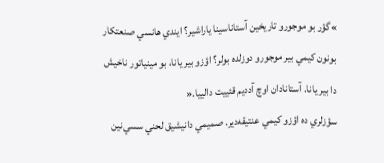»گؤر بو موجورو تاريخين آستاناسينا ياراشير؟ ايندي هانسي صنعتکار بونون کيمي بير موجورو دوزلده‌ بولر؟ اؤزو بير يانا، بو مينياتور ناخيش دا بير يانا. آستانادان اوچ آدديم قئييت دالييا.«
سؤزلري ده اؤزو کيمي عنتيقه‌دير. صميمي دانيشيق لحني سسي‌نين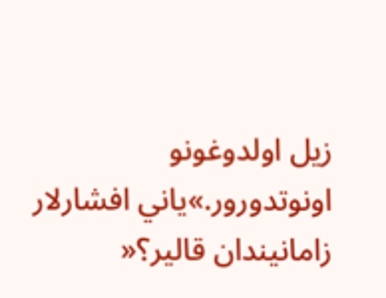زيل اولدوغونو اونوتدورور.»ياني افشار‌لار زامانيندان قالير؟«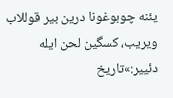يئنه چوبوغونا درين بير قوللاب ويريب، کسگين لحن ايله دئيير:»تاريخ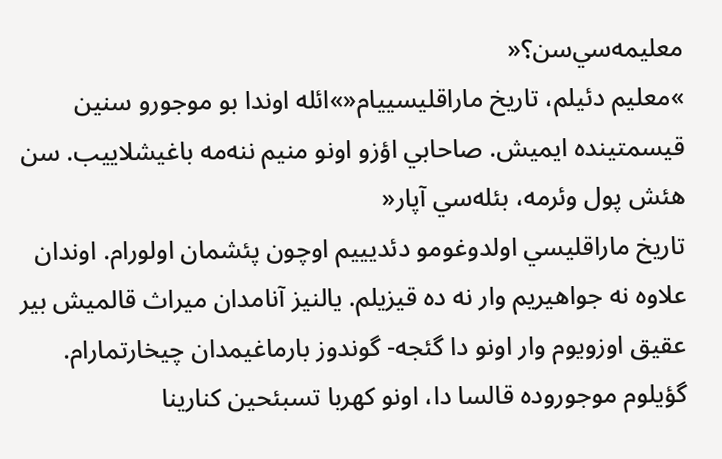معليمه‌سي‌سن؟«
»معليم دئيلم، تاريخ‌‌ ماراقليسييام«»ائله اوندا بو موجورو سنين قيسمتينده‌ ايميش. صاحابي اؤزو اونو منيم ننه‌مه باغيشلاييب. سن هئش پول وئرمه، بئله‌سي آپار«
تاريخ ماراقليسي اولدوغومو دئديييم اوچون پئشمان اولورام. اوندان علاوه نه جواهيريم وار نه ده قيزيلم. يالنيز آنامدان ميراث قالميش بير عقيق اوزويوم وار اونو دا گئجه‌- گوندوز بارماغيمدان چيخارتمارام. گؤيلوم موجوروده قالسا دا، اونو کهربا تسبئحين کنارينا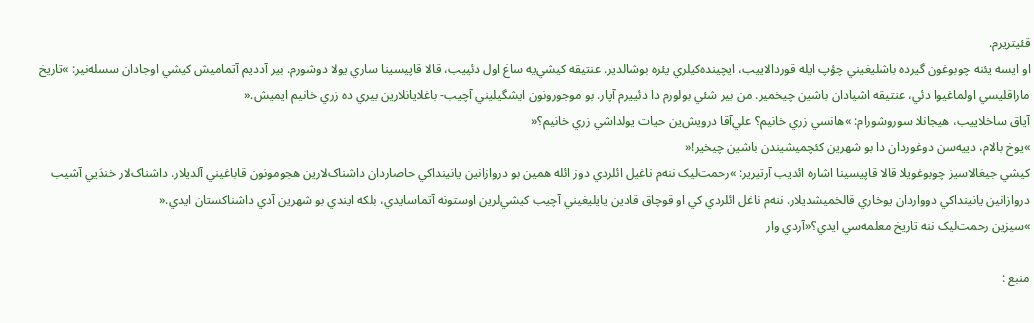قئيتريرم.
او ايسه يئنه چوبوغون گيرده باشليغيني چؤپ ايله قوردالاييب، ايچينده‌کيلري يئره بوشالدير. عنتيقه کيشي‌يه ساغ اول دئييب، قالا قاپيسينا ساري يولا دوشورم. بير آدديم آتماميش کيشي اوجادان سسله‌نير: »تاريخ ماراقليسي اولماغيوا دئي، عنتيقه اشيادان باشين چيخمير. من بير شئي بولورم دا دئييرم آپار. بو موجورونون ايشگيليني آچيب- باغلايانلارين بيري ده زري خانيم ايميش.«
آياق ساخلاييب، هيجانلا سوروشورام: »هانسي زري خانيم؟ علي‌آقا درويش‌ين حيات يولداشي زري خانيم؟«
»يوخ بالام، دييه‌سن دوغوردان دا بو شهرين کئچميشيندن باشين چيخير!«
کيشي جيغالاسيز چوبوغويلا قالا قاپيسينا اشاره ائديب آرتيرير: »رحمت‌ليک ننه‌م ناغيل ائلردي دوز ائله همين بو دروازانين يانينداکي حاصاردان داشناک‌لارين هجومونون قاباغيني آلديلار. داشناک‌لار خندَيي آشيب دروازانين يانينداکي دوواردان يوخاري قالخميشديلار. ننه‌م ناغل ائلردي کي او قوچاق قادين يايليغيني آچيب کيشي‌لرين اوستونه آتماسايدي، بلکه ايندي بو شهرين آدي داشناکستان‌ ايدي.«
»سيزين رحمت‌ليک ننه تاريخ معلمه‌سي ايدي؟«آردي وار

منبع :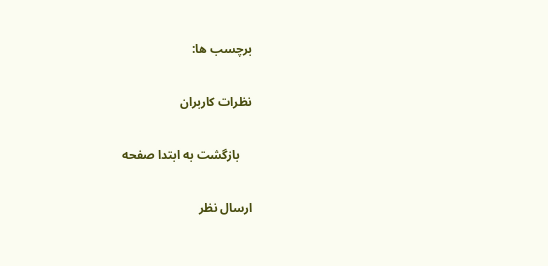برچسب ها:

نظرات کاربران

    بازگشت به ابتدا صفحه

ارسال نظر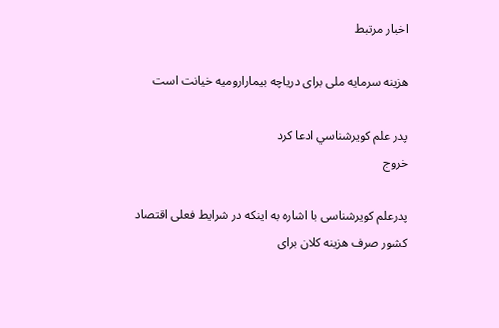اخبار مرتبط

هزینه سرمایه ملی برای دریاچه ‌بیمارارومیه خیانت است

پدر علم کويرشناسي ادعا كرد
خروج

پدرعلم کویرشناسی با اشاره به اینکه در شرایط فعلی اقتصاد کشور صرف هزینه کلان برای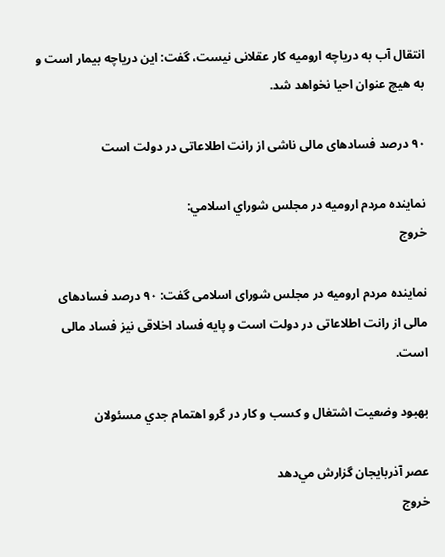انتقال آب به دریاچه ارومیه کار عقلانی نیست، گفت: این دریاچه بیمار است و به هیچ عنوان احیا نخواهد شد.

۹۰ درصد فسادهای مالی ناشی از رانت اطلاعاتی در دولت است

نماينده مردم اروميه در مجلس شوراي اسلامي:
خروج

نماینده مردم ارومیه در مجلس شورای اسلامی گفت: ۹۰ درصد فسادهای مالی از رانت اطلاعاتی در دولت است و پایه فساد اخلاقی نیز فساد مالی است.

بهبود وضعيت اشتغال و کسب و کار در گرو اهتمام جدي مسئولان

عصر آذربایجان گزارش مي‌دهد
خروج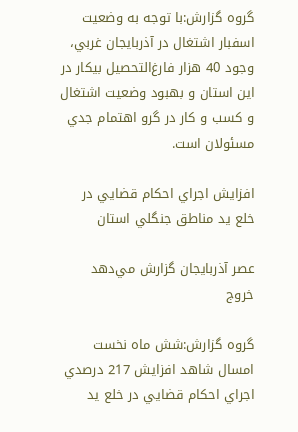گروه گزارش:با توجه به وضعيت اسفبار اشتغال در آذربايجان غربي، وجود 40 هزار فارغ‌التحصيل بيکار در اين استان و بهبود وضعيت اشتغال و کسب و کار در گرو اهتمام جدي مسئولان است.

افزايش اجراي احکام قضايي در خلع يد مناطق جنگلي استان

عصر آذربایجان گزارش مي‌دهد
خروج

گروه گزارش:شش ماه نخست امسال شاهد افزايش 217 درصدي اجراي احکام قضايي در خلع يد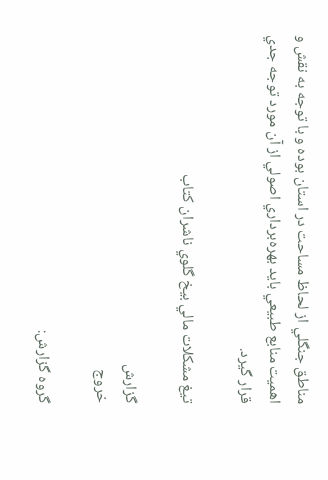مناطق جنگلي از لحاظ مساحت در استان بوده و با توجه به نقش و اهميت منابع طبيعي بايد بهره‌برداري اصولي از آن مورد توجه جدي قرار گيرد.

تيغ مشکلات مالي بيخ‌ گلوي ناشران کتاب

گزارش
خروج

گروه گزارش: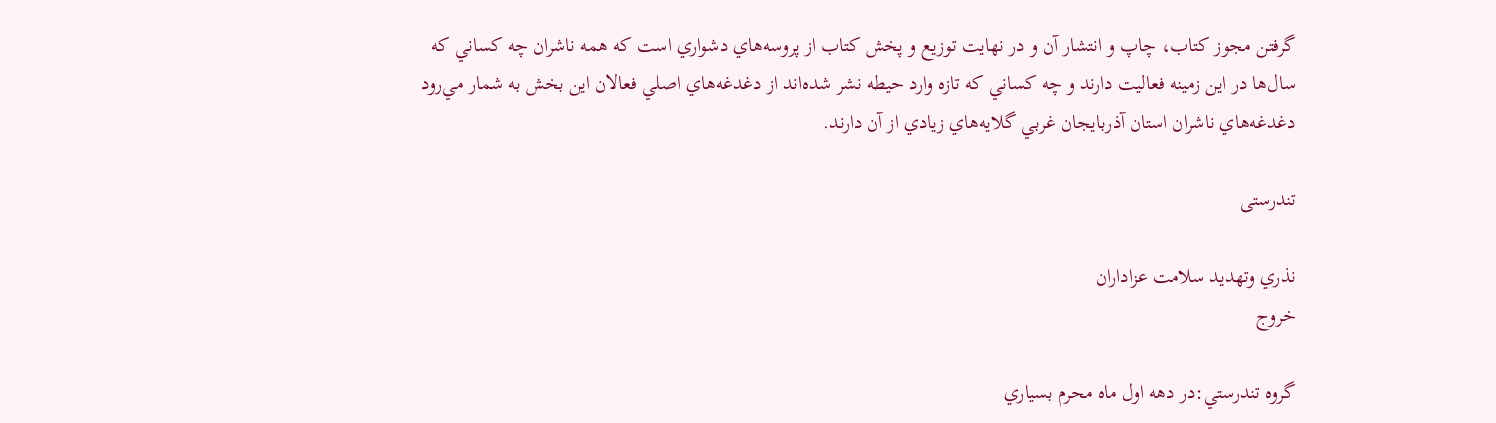گرفتن مجوز کتاب، چاپ و انتشار آن و در ‌‌نهايت توزيع و پخش کتاب از پروسه‌هاي دشواري است که همه ناشران چه کساني که سال‌ها در اين زمينه فعاليت دارند و چه کساني که تازه وارد حيطه نشر شده‌اند از دغدغه‌هاي اصلي فعالان اين بخش به شمار مي‌رود دغدغه‌هاي ناشران استان آذربايجان غربي گلايه‌هاي زيادي از آن دارند.

تندرستی

نذري وتهديد سلامت عزاداران
خروج

گروه تندرستي:در دهه اول ماه محرم بسياري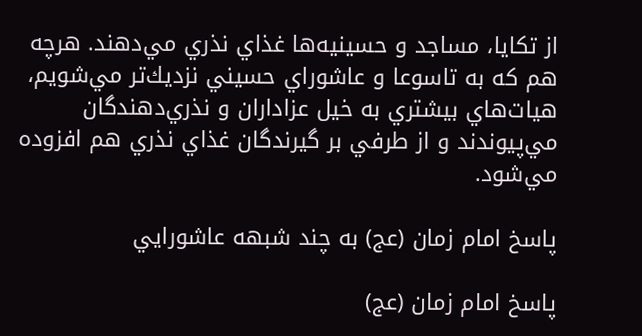از تكايا، مساجد و حسينيه‌ها غذاي نذري مي‌دهند. هرچه هم كه به تاسوعا و عاشوراي حسيني نزديك‌تر مي‌شويم، هيات‌هاي بيشتري به خيل عزاداران و نذري‌دهندگان مي‌پيوندند و از طرفي بر گيرندگان غذاي نذري هم افزوده مي‌شود.

پاسخ امام زمان (عج) به چند شبهه عاشورايي

پاسخ امام زمان (عج)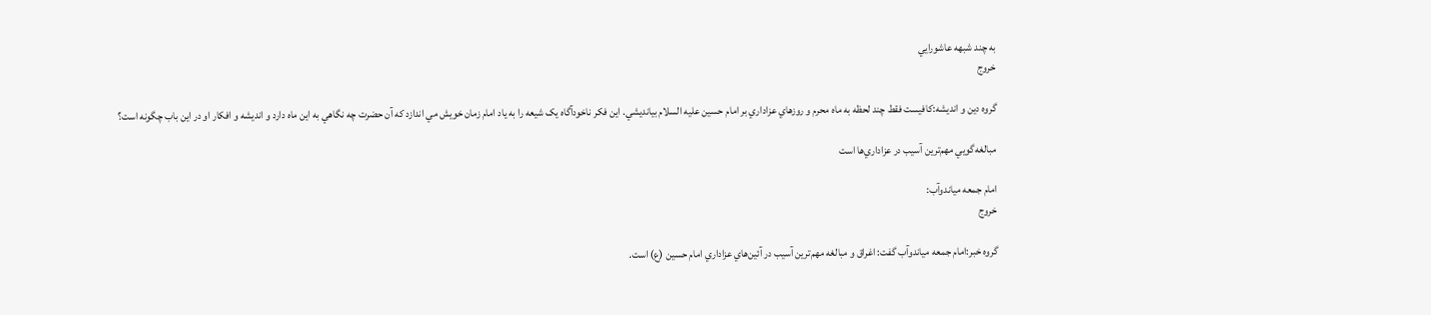به چند شبهه عاشورايي
خروج

گروه دين و انديشه:کافيست فقط چند لحظه به ماه محرم و روزهاي عزاداري بر امام حسين عليه السلام بيانديشي. اين فکر ناخودآگاه يک شيعه را به ياد امام زمان خويش مي اندازد که آن حضرت چه نگاهي به اين ماه دارد و انديشه و افکار او در اين باب چگونه است؟

مبالغه‌گويي مهم‌ترين آسيب در عزاداري‌ها است

امام جمعه مياندوآب:
خروج

گروه خبر:امام جمعه مياندوآب گفت: اغراق و مبالغه مهم‌ترين آسيب در آئين‌‌هاي عزاداري امام حسين (ع) است.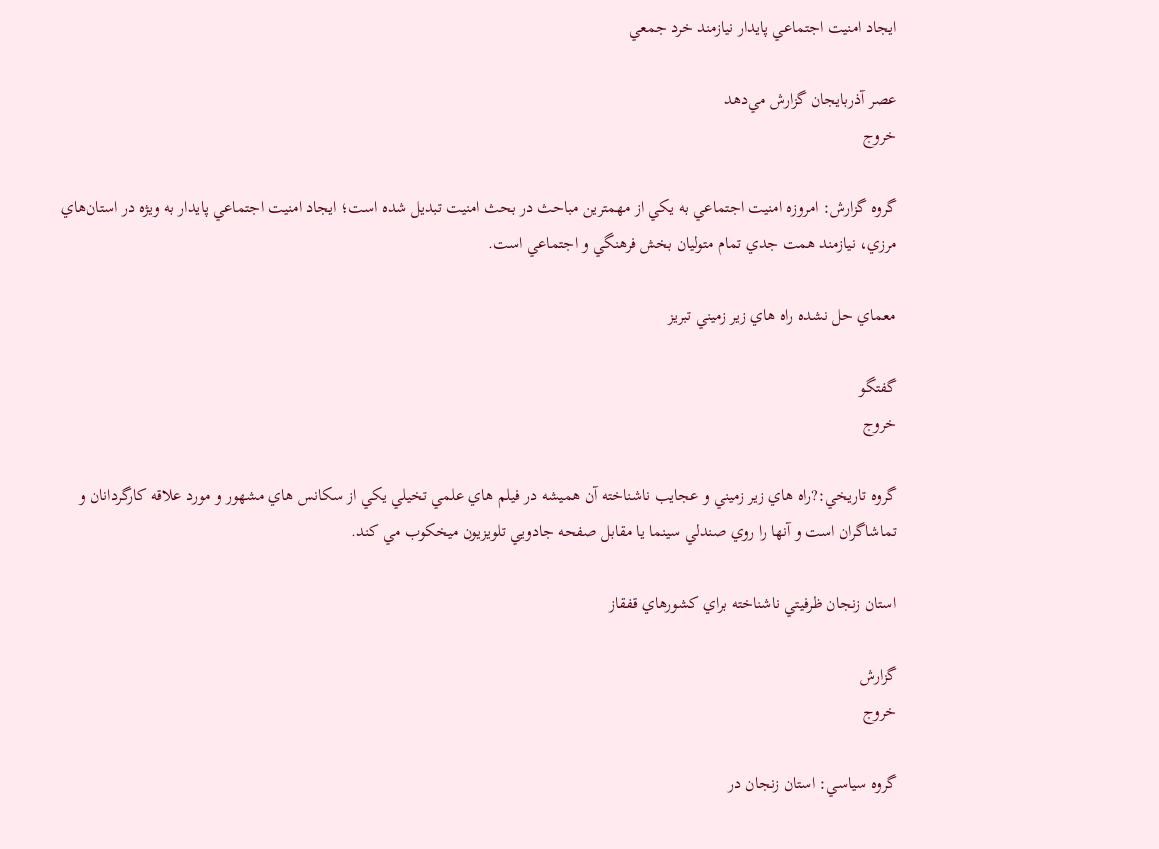ايجاد امنيت اجتماعي پايدار نيازمند خرد جمعي

عصر آذربايجان گزارش مي‌دهد
خروج

گروه گزارش: امروزه امنيت اجتماعي به يکي از مهمترين مباحث در بحث امنيت تبديل شده است؛ ايجاد امنيت اجتماعي پايدار به ويژه در استان‌هاي مرزي، نيازمند همت جدي تمام متوليان بخش فرهنگي و اجتماعي است.

معماي حل نشده راه هاي زير زميني تبريز

گفتگو
خروج

گروه تاريخي:?راه هاي زير زميني و عجايب ناشناخته آن هميشه در فيلم هاي علمي تخيلي يکي از سکانس هاي مشهور و مورد علاقه کارگردانان و تماشاگران است و آنها را روي صندلي سينما يا مقابل صفحه جادويي تلويزيون ميخکوب مي کند.

استان زنجان ظرفيتي ناشناخته براي کشورهاي قفقاز

گزارش
خروج

گروه سياسي: استان زنجان در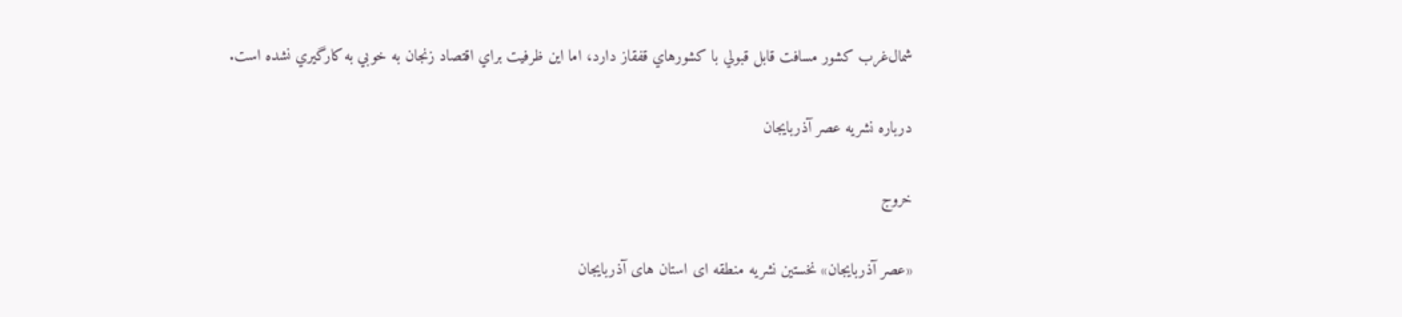شمال‌غرب کشور مسافت قابل قبولي با کشورهاي قفقاز دارد، اما اين ظرفيت براي اقتصاد زنجان به خوبي به کارگيري نشده است.

درباره نشریه عصر آذربایجان

خروج

«عصر آذربایجان» نخستین نشریه منطقه ای استان های آذربایجان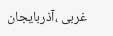غربی ،آذربایجان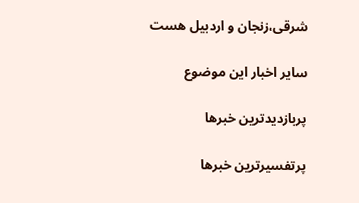شرقی،زنجان و اردبیل هست

سایر اخبار این موضوع

پربازدیدترین خبرها

پرتفسیرترین خبرها